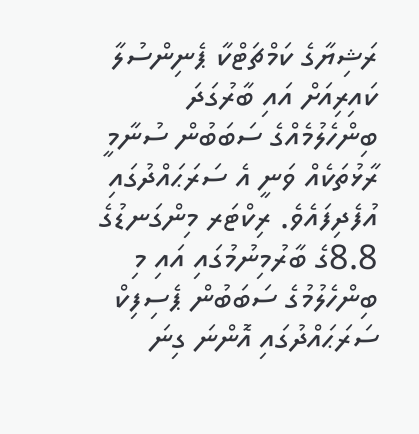ރަޝިޔާގެ ކަމްޗަޓްކާ ޕެނިންސުލާ ކައިރިއަށް އައި ބާރުގަދަ ބިންހެލުމެއްގެ ސަބަބުން ސުނާމީ ރާޅުތަކެއް ވަނީ އެ ސަރަޙައްދުގައި އުފެދިފައެވެ. ރިކްޓަރ މިންގަނޑުގެ 8.8ގެ ބާރުމިނުމުގައި އައި މި ބިންހެލުމުގެ ސަބަބުން ޕެސިފިކް ސަރަޙައްދުގައި އޮންނަ ގިނަ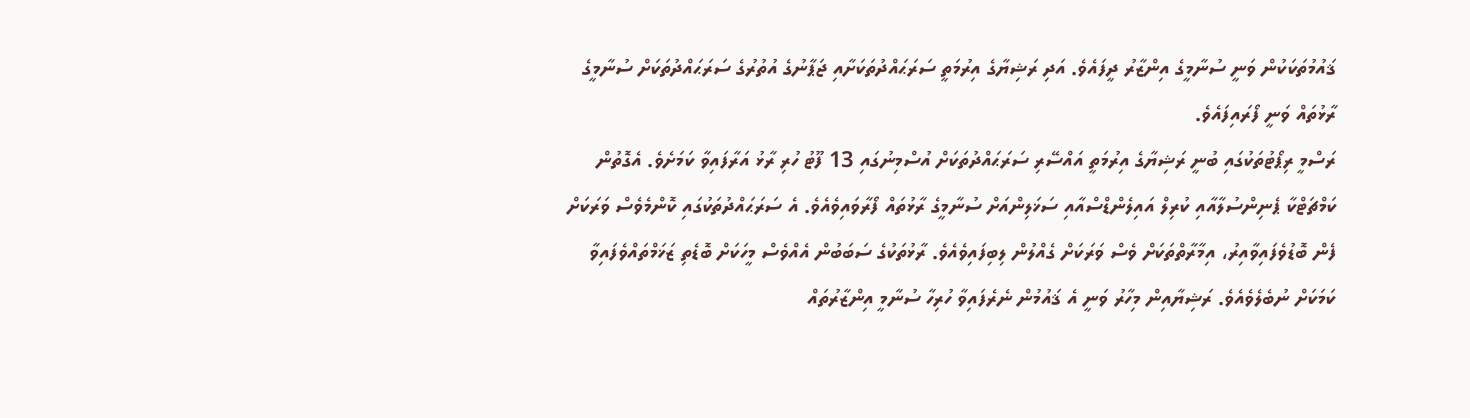ޤައުމުތަކަކުން ވަނީ ސުނާމީގެ އިންޒާރު ދީފައެވެ. އަދި ރަޝިޔާގެ އިރުމަތީ ސަރަޙައްދުތަކަށާއި ޖަޕާނުގެ އުތުރުގެ ސަރަޙައްދުތަކަށް ސުނާމީގެ ރާޅުތައް ވަނީ ފޯރައިފައެވެ.
ރަސްމީ ރިޕޯޓުތަކުގައި ބުނީ ރަޝިޔާގެ އިރުމަތީ އައްސޭރި ސަރަޙައްދުތަކަށް އުސްމިނުގައި 13 ފޫޓު ހުރި ރާޅު އަރާފައިވާ ކަމަށެވެ. އެގޮތުން ކަމްޗަޓްކާ ޕެނިންސުލާއާއި ކުރިލް އައިލެންޑްސްއާއި ސަޚަލިންއަށް ސުނާމީގެ ރާޅުތައް ފޯރާވައިވެއެވެ. އެ ސަރަޙައްދުތަކުގައި ކޮންމެވެސް ވަރަކަށް ފެން ބޮޑުވެފައިވާއިރު، އިމާރާތްތަކަށް ވެސް ވަރަކަށް ގެއްލުން ލިބިފައިވެއެވެ. ރާޅުތަކުގެ ސަބަބުން އެއްވެސް މީހަކަށް ބޮޑެތި ޒަޚަމްތައްވެފައިވާ ކަމަކަށް ނުބެލެވެއެވެ. ރަޝިޔާއިން މިހާރު ވަނީ އެ ޤައުމުން ނެރެފައިވާ ހުރިހާ ސުނާމީ އިންޒާރުތައް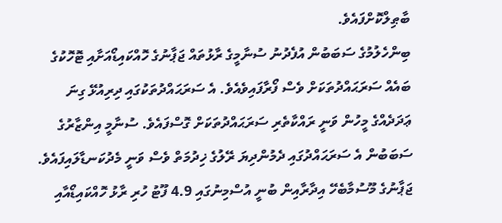ބާޠިލްކޮށްފައެވެ.
ބިންހެލުމުގެ ސަބަބުން އުފެދުނު ސުނާމީގެ ރާޅުތައް ޖަޕާނުގެ ހޮއްކައިޑޯއަށާއި ޓޮހޮކުގެ ބައެއް ސަރަޙައްދުތަކަށް ވެސް ފޯރާފައިވެއެވެ. އެ ސަރަޙައްދުތަކުގައި ދިރިއުޅޭ ގިނަ ޢަދަދެއްގެ މީހުން ވަނީ ރައްކާތެރި ސަރަޙައްދުތަކަށް ގޮސްފައެވެ. ސުނާމީ އިންޒާރުގެ ސަބަބުން އެ ސަރަޙައްދުގައި ދެމުންދިޔަ ރޭލުގެ ޚިދުމަތް ވެސް ވަނީ މެދުކަނޑާލައިފައެވެ. ޖަޕާނުގެ މޫސުމާބެހޭ އިދާރާއިން ބުނީ އުސްމިނުގައި 4.9 ފޫޓު ހުރި ރާޅު ހޮއްކައިޑޯއާއި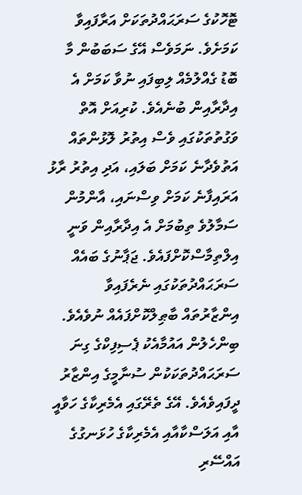ޓޮހޮކުގެ ސަރަޙައްދުތަކަށް އަރާފައިވާ ކަމަށެވެ. ނަމަވެސް އޭގެ ސަބަބުން މާ ބޮޑު ގެއްލުމެއް ލިބިފައި ނުވާ ކަމަށް އެ އިދާރާއިން ބުނެއެވެ. ކުރިއަށް އޮތް ވަގުތުތަކުގައި ވެސް އިތުރު ލޮޅުންތައް އަތުވެދާނެ ކަމަށް ބަލައި، އަދި އިތުރު ރާޅު އަރައިފާނެ ކަމަށް ވިސްނައި، އާންމުން ސަމާލުވެ ތިބުމަށް އެ އިދާރާއިން ވަނީ އިލްތިމާސްކޮށްފައެވެ. ޖަޕާނުގެ ބައެއް ސަރަޙައްދުތަކުގައި ނެރެފައިވާ އިންޒާރުތައް ބާޠިލްކޮށްފައެއް ނުވެއެވެ.
ބިންހެލުން އައުމާއެކު ޕެސިފިކްގެ ގިނަ ސަރަޙައްދުތަކަކުން ސުނާމީގެ އިންޒާރު ދީފައިވެއެވެ. އޭގެ ތެރޭގައި އެމެރިކާގެ ހަވާއީ އާއި އަލަސްކާއާއި އެމެރިކާގެ ހުޅަނގުގެ އައްސޭރި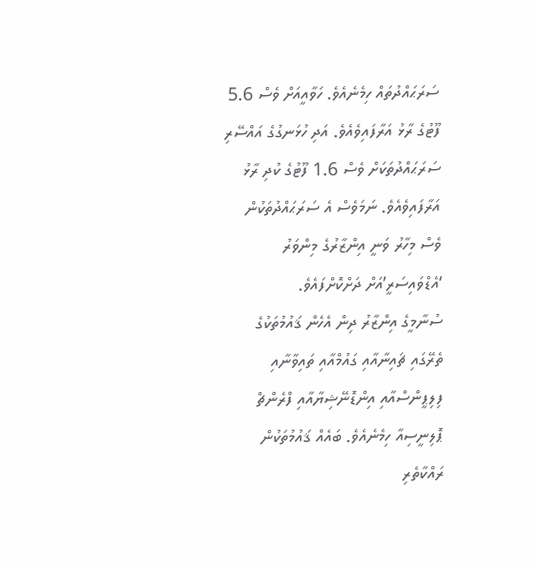ސަރަޙައްދުތައް ހިމެނެއެވެ. ހަވާއީއަށް ވެސް 5.6 ފޫޓުގެ ރާޅު އަރާފައިވެއެވެ. އަދި ހުޅަނގުގެ އައްސޭރި ސަރަޙައްދުތަކަށް ވެސް 1.6 ފޫޓުގެ ކުދި ރާޅު އަރާފައިވެއެވެ. ނަމަވެސް އެ ސަރަޙައްދުތަކުން ވެސް މިހާރު ވަނީ އިންޒާރުގެ މިންވަރު ‘އެޑްވައިސަރީ’އަށް ދަށްކޮށްފައެވެ.
ސުނާމީގެ އިންޒާރު ދިން އެހެން ޤައުމުތަކުގެ ތެރޭގައި ޗައިނާއާއި ގައުމްއާއި ތައިވާނާއި ފިލިޕީންސްއާއި އިންޑޮނޭޝިޔާއާއި ފްރެންޗް ޕޮލިނީސިއާ ހިމެނެއެވެ. ބައެއް ޤައުމުތަކުން ރައްކާތެރި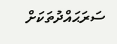ސަރަޙައްދުތަކަށް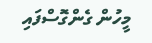މީހުން ގެންގޮސްފައި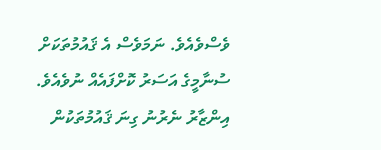ވެސްވެއެވެ. ނަމަވެސް އެ ޤައުމުތަކަށް ސުނާމީގެ އަސަރު ކޮށްފައެއް ނުވެއެވެ. އިންޒާރު ނެރުނު ގިނަ ޤައުމުތަކުން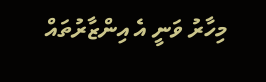މިހާރު ވަނީ އެ އިންޒާރުތައް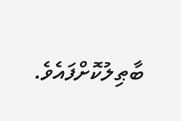ބާޠިލުކޮށްފައެވެ.